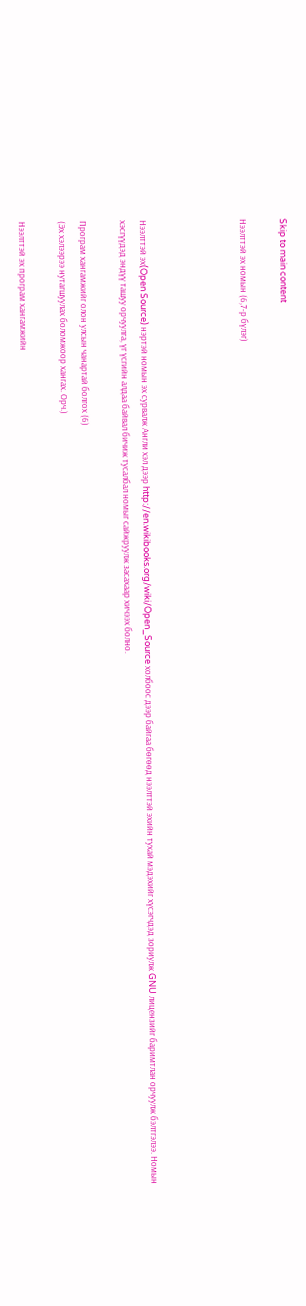Skip to main content

Нээлттэй эх номын (6,7-р бүлэг)




Нээлттэй эх(Open Source) нэртэй номын эх сурвалж Англи хэл дээр http://en.wikibooks.org/wiki/Open_Source холбоос дээр байгаа бөгөөд нээлттэй эхийн тухай мэдэхийг хүсэгчдэд зориулж GNU лицензийг баримтлан орчуулж бэлтгэлээ. Номын хэсгүүдэд эндүү ташуу орчуулга, үг үсгийн алдаа байвал бичиж тусалбал номыг сайжруулж засахаар хичээх болно.

Програм хангамжийг олон улсын чанартай болгох (6)
(Эх хэлээрээ нутагшуулах боломжоор хангах. Орч.)

Нээлттэй эх програм хангамжийн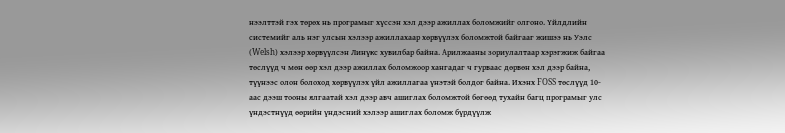нээлттэй гэх төрөх нь програмыг хүссэн хэл дээр ажиллах боломжийг олгоно. Үйлдлийн системийг аль нэг улсын хэлээр ажиллахаар хөрвүүлэх боломжтой байгааг жишээ нь Уэлс (Welsh) хэлээр хөрвүүлсэн Линүкс хувилбар байна. Арилжааны зориулалтаар хэрэгжиж байгаа төслүүд ч мөн өөр хэл дээр ажиллах боломжоор хангадаг ч гурваас дөрвөн хэл дээр байна, түүнээс олон болоход хөрвүүлэх үйл ажиллагаа үнэтэй болдог байна. Ихэнх FOSS төслүүд 10-аас дээш тооны ялгаатай хэл дээр авч ашиглах боломжтой бөгөөд тухайн багц програмыг улс үндэстнүүд өөрийн үндэсний хэлээр ашиглах боломж бүрдүүлж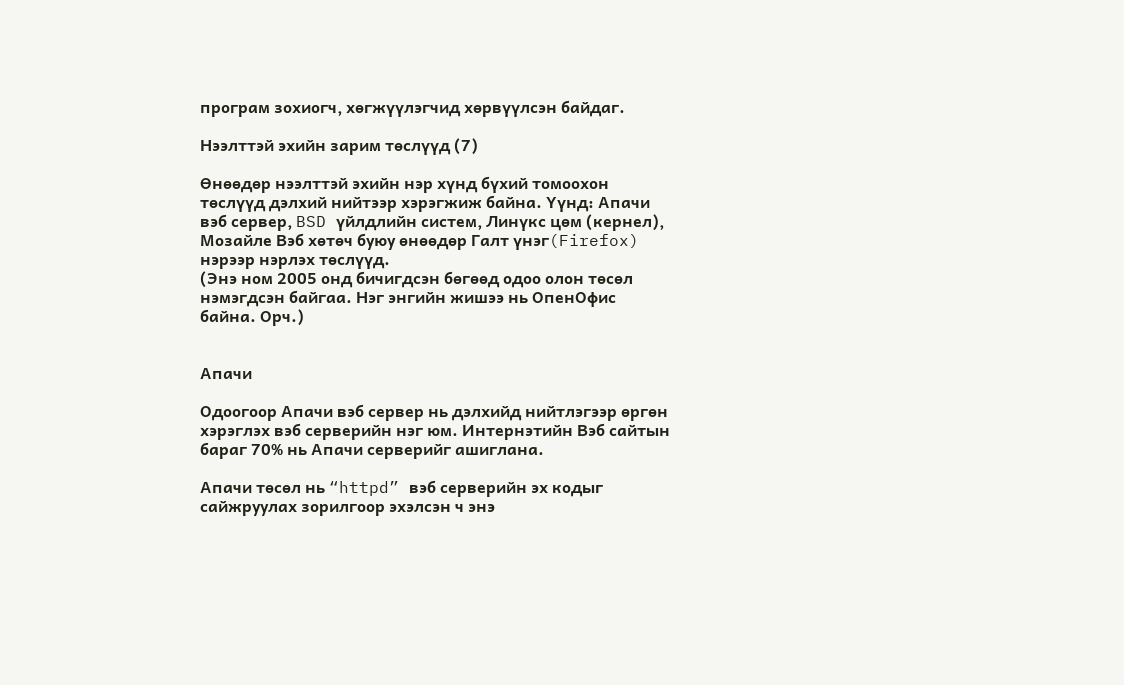програм зохиогч, хөгжүүлэгчид хөрвүүлсэн байдаг.

Нээлттэй эхийн зарим төслүүд (7)

Өнөөдөр нээлттэй эхийн нэр хүнд бүхий томоохон төслүүд дэлхий нийтээр хэрэгжиж байна. Үүнд: Апачи вэб сервер, BSD үйлдлийн систем, Линүкс цөм (кернел), Мозайле Вэб хөтөч буюу өнөөдөр Галт үнэг(Firefox) нэрээр нэрлэх төслүүд.
(Энэ ном 2005 онд бичигдсэн бөгөөд одоо олон төсөл нэмэгдсэн байгаа. Нэг энгийн жишээ нь ОпенОфис байна. Орч.)


Апачи

Одоогоор Апачи вэб сервер нь дэлхийд нийтлэгээр өргөн хэрэглэх вэб серверийн нэг юм. Интернэтийн Вэб сайтын бараг 70% нь Апачи серверийг ашиглана.

Апачи төсөл нь “httpd” вэб серверийн эх кодыг сайжруулах зорилгоор эхэлсэн ч энэ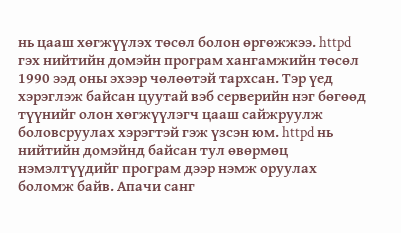нь цааш хөгжүүлэх төсөл болон өргөжжээ. httpd гэх нийтийн домэйн програм хангамжийн төсөл 1990 ээд оны эхээр чөлөөтэй тархсан. Тэр үед хэрэглэж байсан цуутай вэб серверийн нэг бөгөөд түүнийг олон хөгжүүлэгч цааш сайжруулж боловсруулах хэрэгтэй гэж үзсэн юм. httpd нь нийтийн домэйнд байсан тул өвөрмөц нэмэлтүүдийг програм дээр нэмж оруулах боломж байв. Апачи санг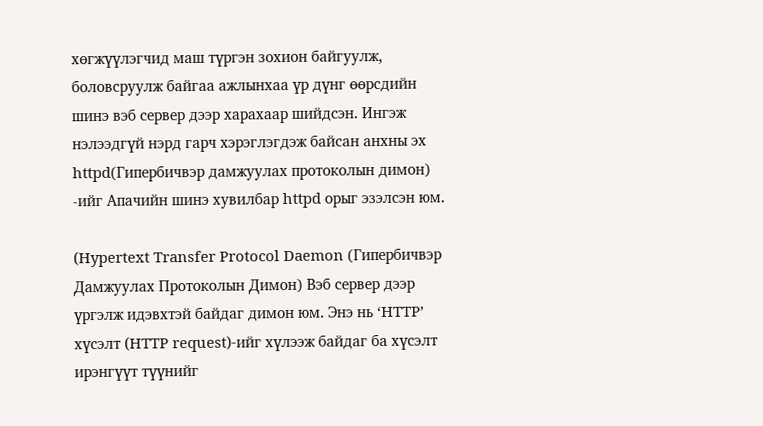хөгжүүлэгчид маш түргэн зохион байгуулж, боловсруулж байгаа ажлынхаа үр дүнг өөрсдийн шинэ вэб сервер дээр харахаар шийдсэн. Ингэж нэлээдгүй нэрд гарч хэрэглэгдэж байсан анхны эх httpd(Гипербичвэр дамжуулах протоколын димон) -ийг Апачийн шинэ хувилбар httpd орыг эзэлсэн юм.

(Hypertext Transfer Protocol Daemon (Гипербичвэр Дамжуулах Протоколын Димон) Вэб сервер дээр үргэлж идэвхтэй байдаг димон юм. Энэ нь ‘HTTP’ хүсэлт (HTTP request)-ийг хүлээж байдаг ба хүсэлт ирэнгүүт түүнийг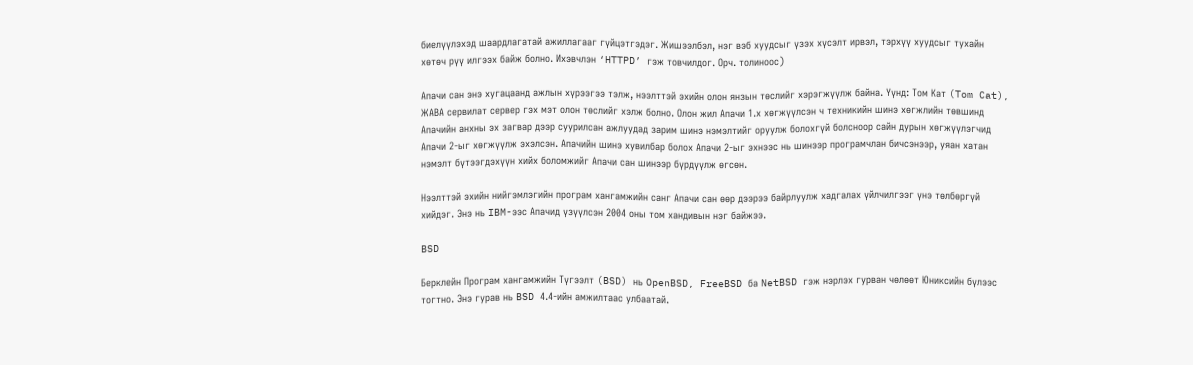биелүүлэхэд шаардлагатай ажиллагааг гүйцэтгэдэг. Жишээлбэл, нэг вэб хуудсыг үзэх хүсэлт ирвэл, тэрхүү хуудсыг тухайн хөтөч рүү илгээх байж болно. Ихэвчлэн ‘HTTPD’ гэж товчилдог. Орч. толиноос)

Апачи сан энэ хугацаанд ажлын хүрээгээ тэлж, нээлттэй эхийн олон янзын төслийг хэрэгжүүлж байна. Үүнд: Том Кат (Tom Cat), ЖАВА сервилат сервер гэх мэт олон төслийг хэлж болно. Олон жил Апачи 1.х хөгжүүлсэн ч техникийн шинэ хөгжлийн төвшинд Апачийн анхны эх загвар дээр суурилсан ажлуудад зарим шинэ нэмэлтийг оруулж болохгүй болсноор сайн дурын хөгжүүлэгчид Апачи 2-ыг хөгжүүлж эхэлсэн. Апачийн шинэ хувилбар болох Апачи 2-ыг эхнээс нь шинээр програмчлан бичсэнээр, уяан хатан нэмэлт бүтээгдэхүүн хийх боломжийг Апачи сан шинээр бүрдүүлж өгсөн.

Нээлттэй эхийн нийгэмлэгийн програм хангамжийн санг Апачи сан өөр дээрээ байрлуулж хадгалах үйлчилгээг үнэ төлбөргүй хийдэг. Энэ нь IBM-ээс Апачид үзүүлсэн 2004 оны том хандивын нэг байжээ.

BSD

Берклейн Програм хангамжийн Түгээлт (BSD) нь OpenBSD, FreeBSD ба NetBSD гэж нэрлэх гурван чөлөөт Юниксийн бүлээс тогтно. Энэ гурав нь BSD 4.4-ийн амжилтаас улбаатай.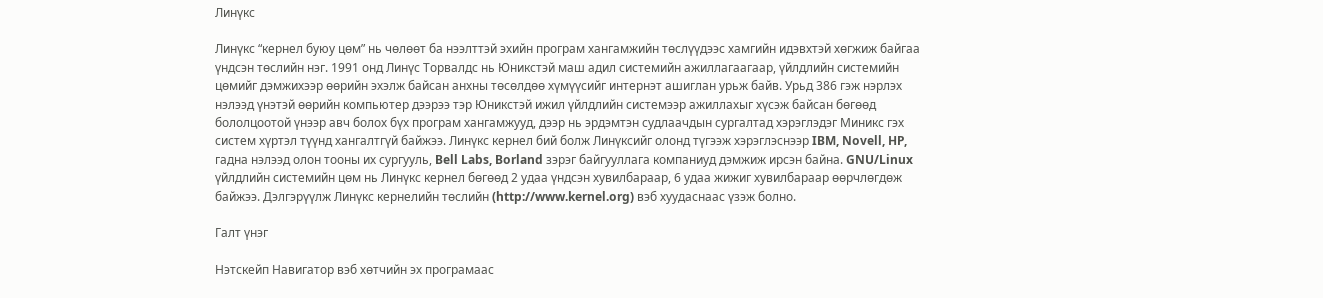Линүкс

Линүкс “кернел буюу цөм” нь чөлөөт ба нээлттэй эхийн програм хангамжийн төслүүдээс хамгийн идэвхтэй хөгжиж байгаа үндсэн төслийн нэг. 1991 онд Линүс Торвалдс нь Юникстэй маш адил системийн ажиллагаагаар, үйлдлийн системийн цөмийг дэмжихээр өөрийн эхэлж байсан анхны төсөлдөө хүмүүсийг интернэт ашиглан урьж байв. Урьд 386 гэж нэрлэх нэлээд үнэтэй өөрийн компьютер дээрээ тэр Юникстэй ижил үйлдлийн системээр ажиллахыг хүсэж байсан бөгөөд бололцоотой үнээр авч болох бүх програм хангамжууд, дээр нь эрдэмтэн судлаачдын сургалтад хэрэглэдэг Миникс гэх систем хүртэл түүнд хангалтгүй байжээ. Линүкс кернел бий болж Линүксийг олонд түгээж хэрэглэснээр IBM, Novell, HP, гадна нэлээд олон тооны их сургууль, Bell Labs, Borland зэрэг байгууллага компаниуд дэмжиж ирсэн байна. GNU/Linux үйлдлийн системийн цөм нь Линүкс кернел бөгөөд 2 удаа үндсэн хувилбараар, 6 удаа жижиг хувилбараар өөрчлөгдөж байжээ. Дэлгэрүүлж Линүкс кернелийн төслийн (http://www.kernel.org) вэб хуудаснаас үзэж болно.

Галт үнэг

Нэтскейп Навигатор вэб хөтчийн эх програмаас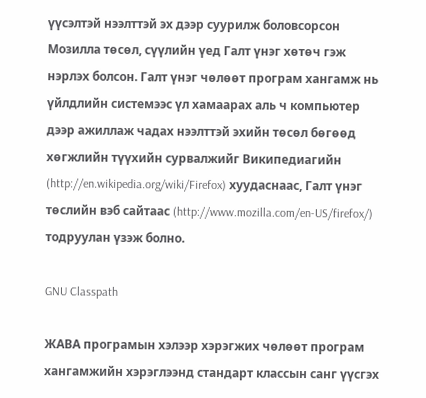үүсэлтэй нээлттэй эх дээр суурилж боловсорсон Мозилла төсөл, сүүлийн үед Галт үнэг хөтөч гэж нэрлэх болсон. Галт үнэг чөлөөт програм хангамж нь үйлдлийн системээс үл хамаарах аль ч компьютер дээр ажиллаж чадах нээлттэй эхийн төсөл бөгөөд хөгжлийн түүхийн сурвалжийг Википедиагийн (http://en.wikipedia.org/wiki/Firefox) хуудаснаас, Галт үнэг төслийн вэб сайтаас (http://www.mozilla.com/en-US/firefox/) тодруулан үзэж болно.

GNU Classpath

ЖАВА програмын хэлээр хэрэгжих чөлөөт програм хангамжийн хэрэглээнд стандарт классын санг үүсгэх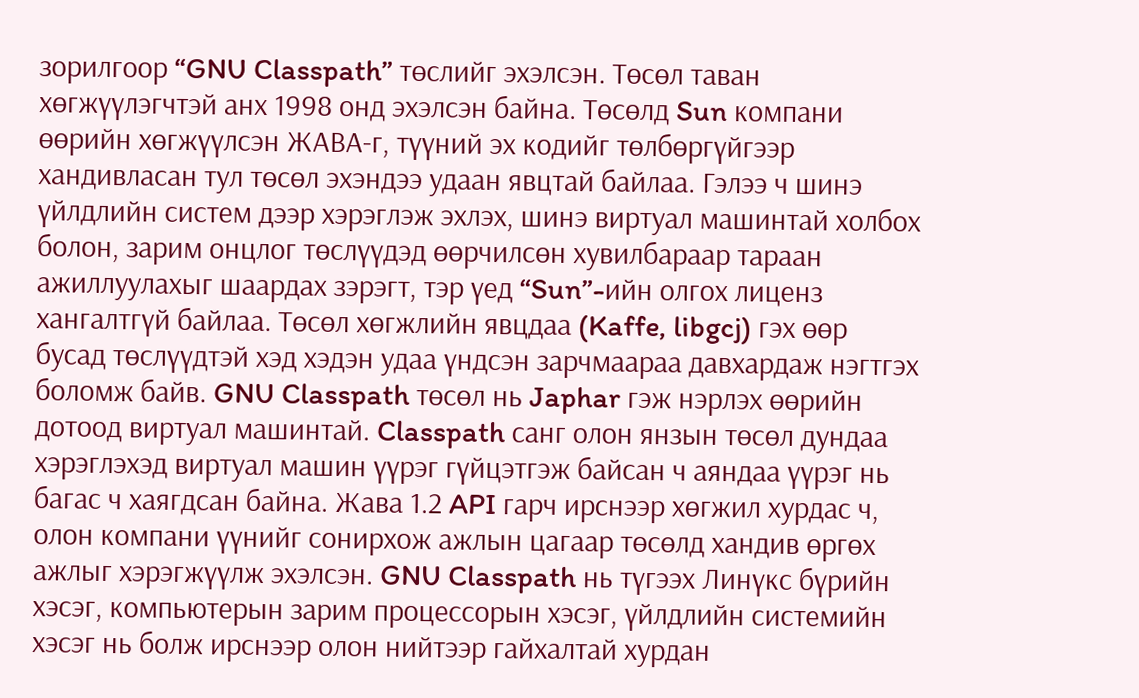зорилгоор “GNU Classpath” төслийг эхэлсэн. Төсөл таван хөгжүүлэгчтэй анх 1998 онд эхэлсэн байна. Төсөлд Sun компани өөрийн хөгжүүлсэн ЖАВА-г, түүний эх кодийг төлбөргүйгээр хандивласан тул төсөл эхэндээ удаан явцтай байлаа. Гэлээ ч шинэ үйлдлийн систем дээр хэрэглэж эхлэх, шинэ виртуал машинтай холбох болон, зарим онцлог төслүүдэд өөрчилсөн хувилбараар тараан ажиллуулахыг шаардах зэрэгт, тэр үед “Sun”-ийн олгох лиценз хангалтгүй байлаа. Төсөл хөгжлийн явцдаа (Kaffe, libgcj) гэх өөр бусад төслүүдтэй хэд хэдэн удаа үндсэн зарчмаараа давхардаж нэгтгэх боломж байв. GNU Classpath төсөл нь Japhar гэж нэрлэх өөрийн дотоод виртуал машинтай. Classpath санг олон янзын төсөл дундаа хэрэглэхэд виртуал машин үүрэг гүйцэтгэж байсан ч аяндаа үүрэг нь багас ч хаягдсан байна. Жава 1.2 API гарч ирснээр хөгжил хурдас ч, олон компани үүнийг сонирхож ажлын цагаар төсөлд хандив өргөх ажлыг хэрэгжүүлж эхэлсэн. GNU Classpath нь түгээх Линүкс бүрийн хэсэг, компьютерын зарим процессорын хэсэг, үйлдлийн системийн хэсэг нь болж ирснээр олон нийтээр гайхалтай хурдан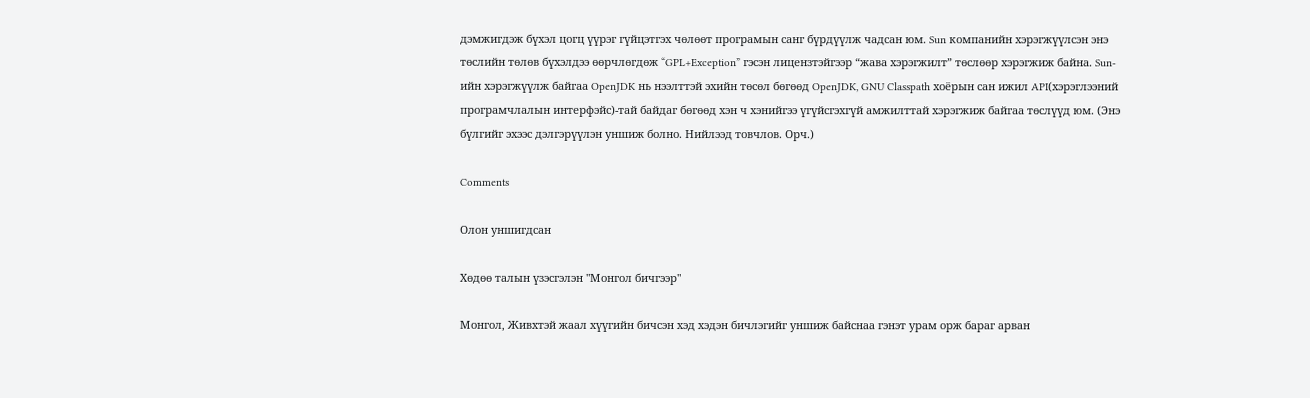дэмжигдэж бүхэл цогц үүрэг гүйцэтгэх чөлөөт програмын санг бүрдүүлж чадсан юм. Sun компанийн хэрэгжүүлсэн энэ төслийн төлөв бүхэлдээ өөрчлөгдөж “GPL+Exception” гэсэн лицензтэйгээр “жава хэрэгжилт” төслөөр хэрэгжиж байна. Sun-ийн хэрэгжүүлж байгаа OpenJDK нь нээлттэй эхийн төсөл бөгөөд OpenJDK, GNU Classpath хоёрын сан ижил API(хэрэглээний програмчлалын интерфэйс)-тай байдаг бөгөөд хэн ч хэнийгээ үгүйсгэхгүй амжилттай хэрэгжиж байгаа төслүүд юм. (Энэ бүлгийг эхээс дэлгэрүүлэн уншиж болно. Нийлээд товчлов. Орч.)

Comments

Олон уншигдсан

Хөдөө талын үзэсгэлэн "Монгол бичгээр"

Монгол, Живхтэй жаал хүүгийн бичсэн хэд хэдэн бичлэгийг уншиж байснаа гэнэт урам орж бараг арван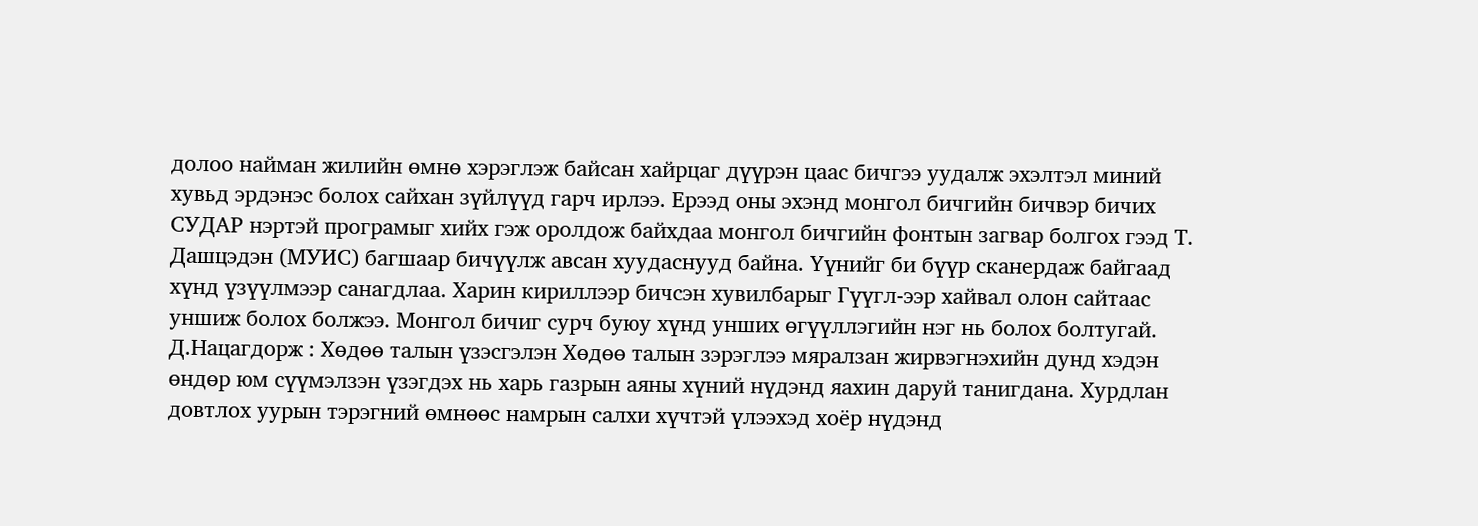долоо найман жилийн өмнө хэрэглэж байсан хайрцаг дүүрэн цаас бичгээ уудалж эхэлтэл миний хувьд эрдэнэс болох сайхан зүйлүүд гарч ирлээ. Ерээд оны эхэнд монгол бичгийн бичвэр бичих СУДАР нэртэй програмыг хийх гэж оролдож байхдаа монгол бичгийн фонтын загвар болгох гээд Т. Дашцэдэн (МУИС) багшаар бичүүлж авсан хуудаснууд байна. Үүнийг би бүүр сканердаж байгаад хүнд үзүүлмээр санагдлаа. Харин кириллээр бичсэн хувилбарыг Гүүгл-ээр хайвал олон сайтаас уншиж болох болжээ. Монгол бичиг сурч буюу хүнд унших өгүүллэгийн нэг нь болох болтугай.  Д.Нацагдорж : Хөдөө талын үзэсгэлэн Хөдөө талын зэрэглээ мяралзан жирвэгнэхийн дунд хэдэн өндөр юм сүүмэлзэн үзэгдэх нь харь газрын аяны хүний нүдэнд яахин даруй танигдана. Хурдлан довтлох уурын тэрэгний өмнөөс намрын салхи хүчтэй үлээхэд хоёр нүдэнд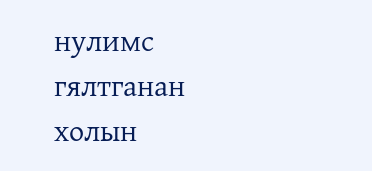нулимс гялтганан холын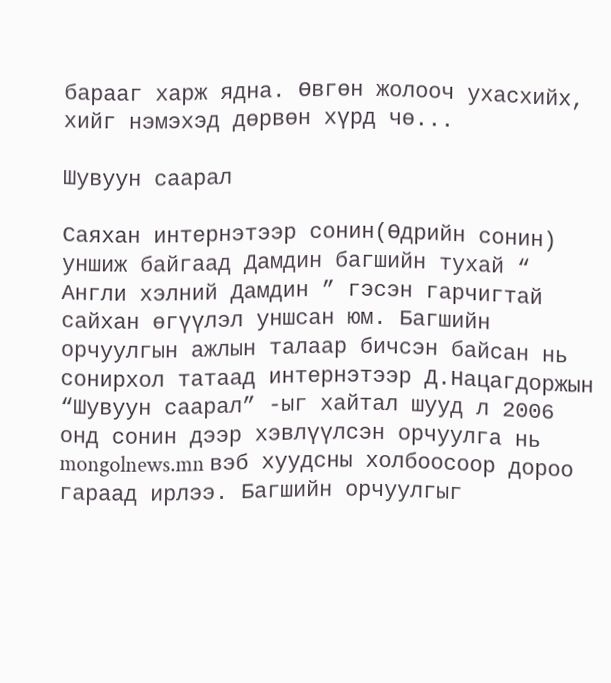барааг харж ядна. Өвгөн жолооч ухасхийх, хийг нэмэхэд дөрвөн хүрд чө...

Шувуун саарал

Саяхан интернэтээр сонин(Өдрийн сонин) уншиж байгаад Дамдин багшийн тухай “ Англи хэлний Дамдин ” гэсэн гарчигтай сайхан өгүүлэл уншсан юм. Багшийн орчуулгын ажлын талаар бичсэн байсан нь сонирхол татаад интернэтээр Д.Нацагдоржын “Шувуун саарал” -ыг хайтал шууд л 2006 онд сонин дээр хэвлүүлсэн орчуулга нь mongolnews.mn вэб хуудсны холбоосоор дороо гараад ирлээ. Багшийн орчуулгыг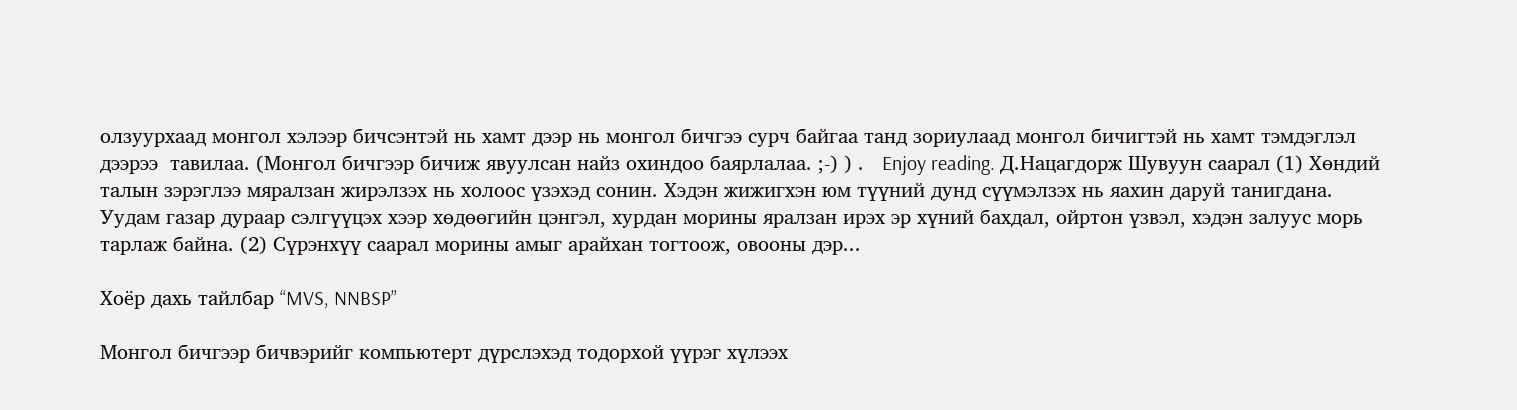олзуурхаад монгол хэлээр бичсэнтэй нь хамт дээр нь монгол бичгээ сурч байгаа танд зориулаад монгол бичигтэй нь хамт тэмдэглэл дээрээ  тавилаа. (Монгол бичгээр бичиж явуулсан найз охиндоо баярлалаа. ;-) ) .   Enjoy reading. Д.Нацагдорж Шувуун саарал (1) Хөндий талын зэрэглээ мяралзан жирэлзэх нь холоос үзэхэд сонин. Хэдэн жижигхэн юм түүний дунд сүүмэлзэх нь яахин даруй танигдана. Уудам газар дураар сэлгүүцэх хээр хөдөөгийн цэнгэл, хурдан морины яралзан ирэх эр хүний бахдал, ойртон үзвэл, хэдэн залуус морь тарлаж байна. (2) Сүрэнхүү саарал морины амыг арайхан тогтоож, овооны дэр...

Хоёр дахь тайлбар “MVS, NNBSP”

Монгол бичгээр бичвэрийг компьютерт дүрслэхэд тодорхой үүрэг хүлээх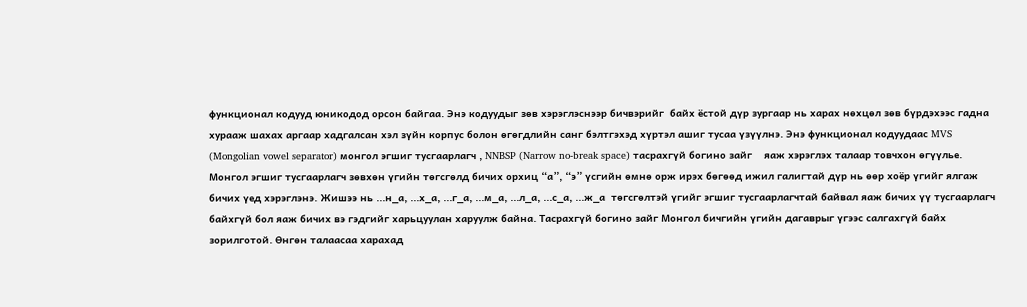функционал кодууд юникодод орсон байгаа. Энэ кодуудыг зөв хэрэглэснээр бичвэрийг  байх ёстой дүр зургаар нь харах нөхцөл зөв бүрдэхээс гадна хурааж шахах аргаар хадгалсан хэл зүйн корпус болон өгөгдлийн санг бэлтгэхэд хүртэл ашиг тусаа үзүүлнэ. Энэ функционал кодуудаас MVS (Mongolian vowel separator) монгол эгшиг тусгаарлагч , NNBSP (Narrow no-break space) тасрахгүй богино зайг    яаж хэрэглэх талаар товчхон өгүүлье. Монгол эгшиг тусгаарлагч зөвхөн үгийн төгсгөлд бичих орхиц “а”, “э” үсгийн өмнө орж ирэх бөгөөд ижил галигтай дүр нь өөр хоёр үгийг ялгаж бичих үед хэрэглэнэ. Жишээ нь ...н_а, ...х_а, ...г_а, ...м_а, ...л_а, ...с_а, ...ж_а  төгсгөлтэй үгийг эгшиг тусгаарлагчтай байвал яаж бичих үү тусгаарлагч байхгүй бол яаж бичих вэ гэдгийг харьцуулан харуулж байна. Тасрахгүй богино зайг Монгол бичгийн үгийн дагаврыг үгээс салгахгүй байх зорилготой. Өнгөн талаасаа харахад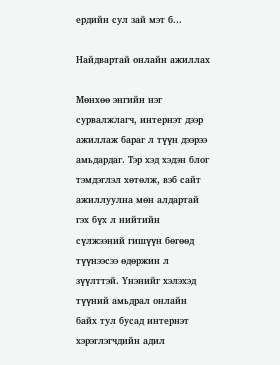ердийн сул зай мэт б...

Найдвартай онлайн ажиллах

Мөнхөө энгийн нэг сурвалжлагч, интернэт дээр ажиллаж бараг л түүн дээрээ амьдардаг. Тэр хэд хэдэн блог тэмдэглэл хөтөлж, вэб сайт ажиллуулна мөн алдартай гэх бүх л нийтийн сүлжээний гишүүн бөгөөд түүнээсээ өдөржин л зүүлттэй. Үнэнийг хэлэхэд түүний амьдрал онлайн байх тул бусад интернэт хэрэглэгчдийн адил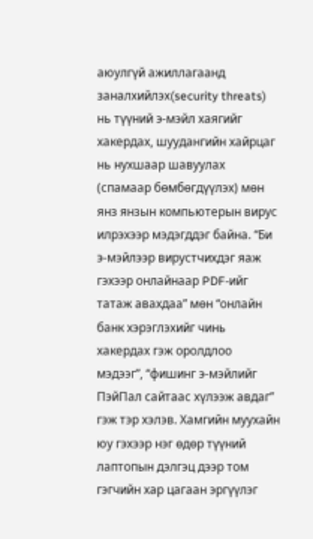аюулгүй ажиллагаанд заналхийлэх(security threats) нь түүний э-мэйл хаягийг хакердах, шуудангийн хайрцаг  нь нухшаар шавуулах (спамаар бөмбөгдүүлэх) мөн янз янзын компьютерын вирус илрэхээр мэдэгддэг байна. “Би э-мэйлээр вирустчихдэг яаж гэхээр онлайнаар PDF-ийг татаж авахдаа” мөн “онлайн банк хэрэглэхийг чинь хакердах гэж оролдлоо мэдээг”, “фишинг э-мэйлийг ПэйПал сайтаас хүлээж авдаг” гэж тэр хэлэв. Хамгийн муухайн юу гэхээр нэг өдөр түүний лаптопын дэлгэц дээр том гэгчийн хар цагаан эргүүлэг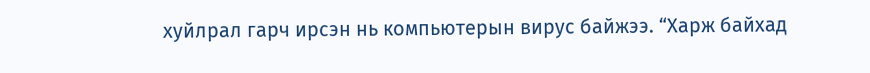хуйлрал гарч ирсэн нь компьютерын вирус байжээ. “Харж байхад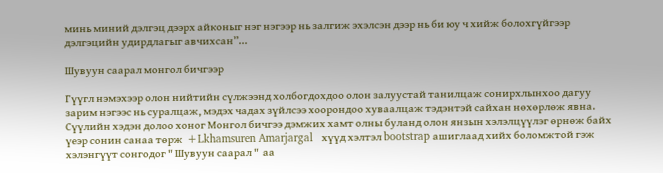минь миний дэлгэц дээрх айконыг нэг нэгээр нь залгиж эхэлсэн дээр нь би юу ч хийж болохгүйгээр дэлгэцийн удирдлагыг авчихсан”...

Шувуун саарал монгол бичгээр

Гүүгл нэмэхээр олон нийтийн сүлжээнд холбогдохдоо олон залуустай танилцаж сонирхлынхоо дагуу зарим нэгээс нь суралцаж, мэдэх чадах зүйлсээ хоорондоо хуваалцаж тэдэнтэй сайхан нөхөрлөж явна. Сүүлийн хэдэн долоо хоног Монгол бичгээ дэмжих хамт олны буланд олон янзын хэлэлцүүлэг өрнөж байх үеэр сонин санаа төрж  +Lkhamsuren Amarjargal   хүүд хэлтэл bootstrap ашиглаад хийх боломжтой гэж хэлэнгүүт сонгодог " Шувуун саарал "  аа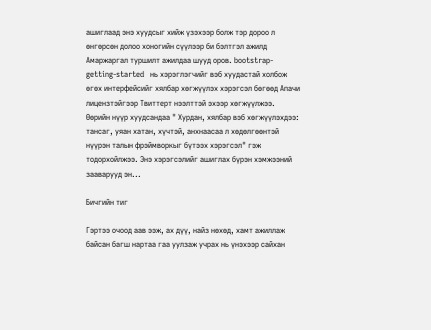ашиглаад энэ хуудсыг хийж үзэхээр болж тэр дороо л өнгөрсөн долоо хоногийн сүүлээр би бэлтгэл ажилд Амаржаргал туршилт ажилдаа шууд оров. bootstrap-getting-started   нь хэрэглэгчийг вэб хуудастай холбож өгөх интерфейсийг хялбар хөгжүүлэх хэрэгсэл бөгөөд Апачи лицензтэйгээр Твиттерт нээлттэй эхээр хөгжүүлжээ. Өөрийн нүүр хуудсандаа " Хурдан, хялбар вэб хөгжүүлэхдээ: тансаг, уяан хатан, хүчтэй, анхнаасаа л хөдөлгөөнтэй нүүрэн талын фрэймворкыг бүтээх хэрэгсэл" гэж тодорхойлжээ. Энэ хэрэгсэлийг ашиглах бүрэн хэмжээний зааварууд эн...

Бичгийн тиг

Гэртээ очоод аав ээж, ах дүү, найз нөхөд, хамт ажиллаж байсан багш нартаа гаа уулзаж учрах нь үнэхээр сайхан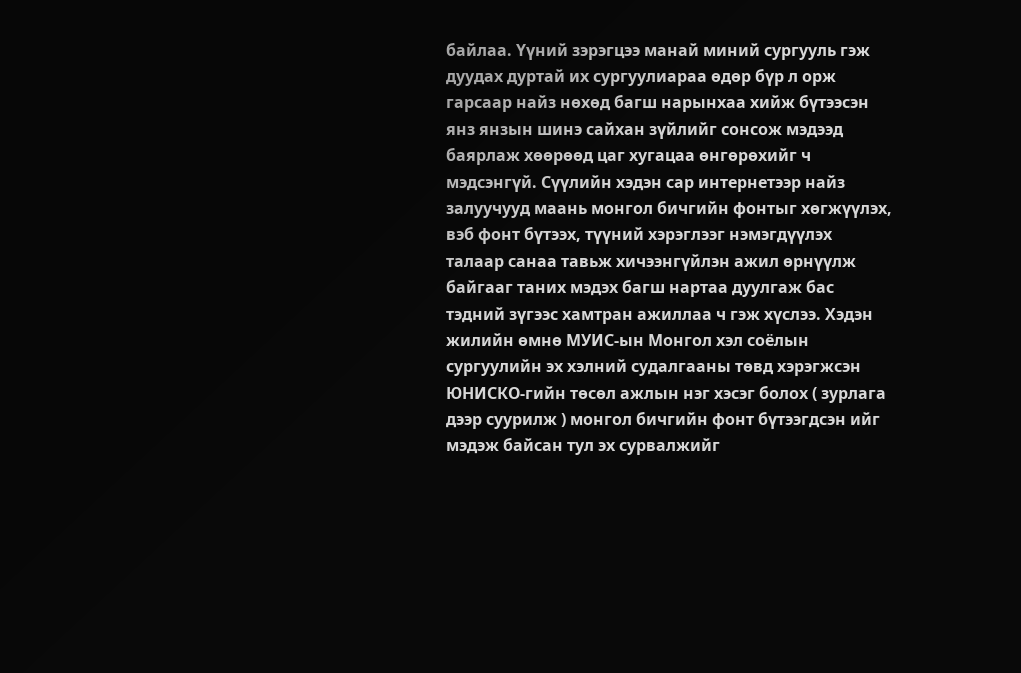байлаа. Үүний зэрэгцээ манай миний сургууль гэж дуудах дуртай их сургуулиараа өдөр бүр л орж гарсаар найз нөхөд багш нарынхаа хийж бүтээсэн янз янзын шинэ сайхан зүйлийг сонсож мэдээд баярлаж хөөрөөд цаг хугацаа өнгөрөхийг ч мэдсэнгүй. Сүүлийн хэдэн сар интернетээр найз залуучууд маань монгол бичгийн фонтыг хөгжүүлэх, вэб фонт бүтээх, түүний хэрэглээг нэмэгдүүлэх талаар санаа тавьж хичээнгүйлэн ажил өрнүүлж байгааг таних мэдэх багш нартаа дуулгаж бас тэдний зүгээс хамтран ажиллаа ч гэж хүслээ. Хэдэн жилийн өмнө МУИС-ын Монгол хэл соёлын сургуулийн эх хэлний судалгааны төвд хэрэгжсэн ЮНИСКО-гийн төсөл ажлын нэг хэсэг болох ( зурлага дээр суурилж ) монгол бичгийн фонт бүтээгдсэн ийг мэдэж байсан тул эх сурвалжийг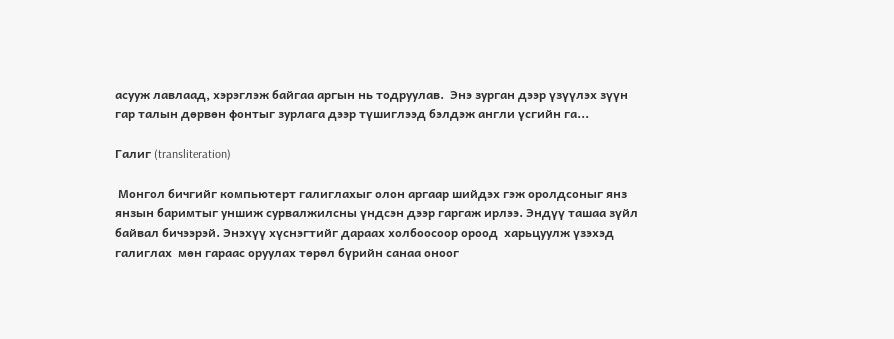асууж лавлаад, хэрэглэж байгаа аргын нь тодруулав.  Энэ зурган дээр үзүүлэх зүүн гар талын дөрвөн фонтыг зурлага дээр түшиглээд бэлдэж англи үсгийн га...

Галиг (transliteration)

 Монгол бичгийг компьютерт галиглахыг олон аргаар шийдэх гэж оролдсоныг янз янзын баримтыг уншиж сурвалжилсны үндсэн дээр гаргаж ирлээ. Эндүү ташаа зүйл байвал бичээрэй. Энэхүү хүснэгтийг дараах холбоосоор ороод  харьцуулж үзэхэд галиглах  мөн гараас оруулах төрөл бүрийн санаа оноог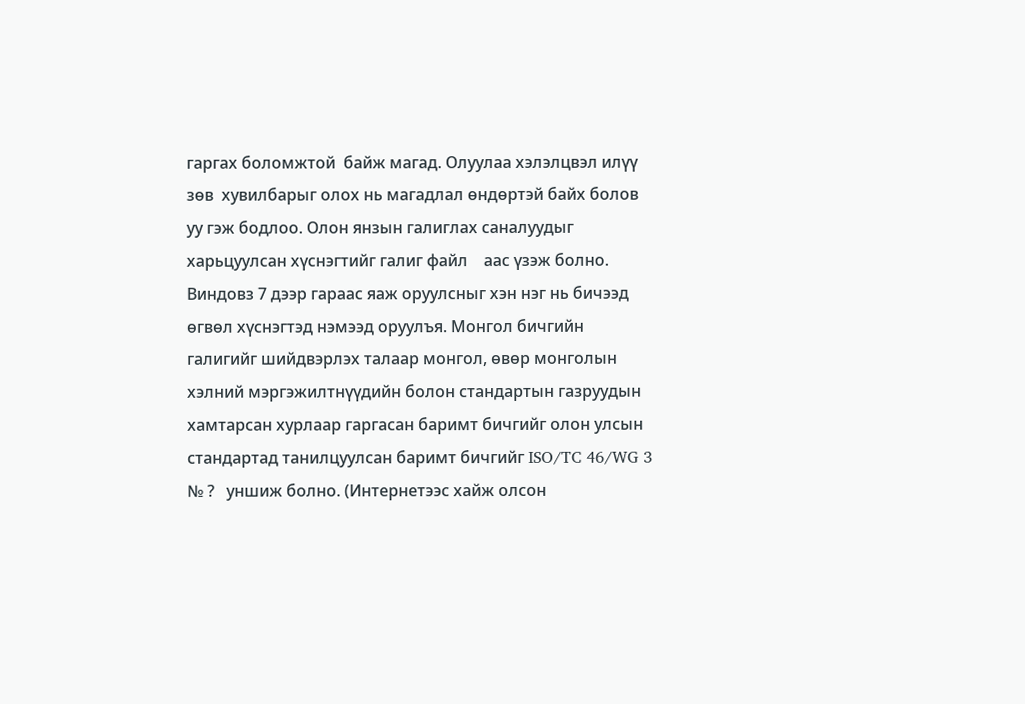гаргах боломжтой  байж магад. Олуулаа хэлэлцвэл илүү зөв  хувилбарыг олох нь магадлал өндөртэй байх болов уу гэж бодлоо. Олон янзын галиглах саналуудыг  харьцуулсан хүснэгтийг галиг файл    аас үзэж болно. Виндовз 7 дээр гараас яаж оруулсныг хэн нэг нь бичээд өгвөл хүснэгтэд нэмээд оруулъя. Монгол бичгийн галигийг шийдвэрлэх талаар монгол, өвөр монголын хэлний мэргэжилтнүүдийн болон стандартын газруудын хамтарсан хурлаар гаргасан баримт бичгийг олон улсын стандартад танилцуулсан баримт бичгийг ISO/TC 46/WG 3 № ?   уншиж болно. (Интернетээс хайж олсон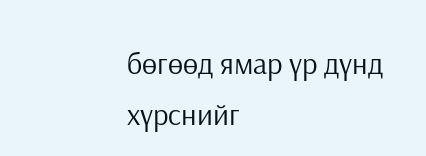бөгөөд ямар үр дүнд хүрснийг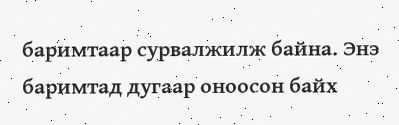баримтаар сурвалжилж байна. Энэ баримтад дугаар оноосон байх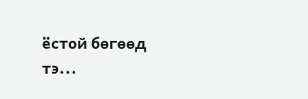ёстой бөгөөд тэ...